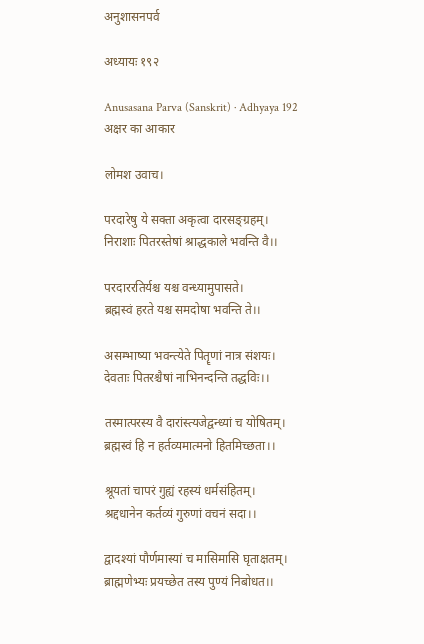अनुशासनपर्व

अध्यायः १९२

Anusasana Parva (Sanskrit) · Adhyaya 192
अक्षर का आकार

लोमश उवाच।

परदारेषु ये सक्ता अकृत्वा दारसङ्ग्रहम्।
निराशाः पितरस्तेषां श्राद्धकाले भवन्ति वै।।

परदाररतिर्यश्च यश्च वन्ध्यामुपासते।
ब्रह्मस्वं हरते यश्च समदोषा भवन्ति ते।।

असम्भाष्या भवन्त्येते पितॄणां नात्र संशयः।
देवताः पितरश्चैषां नाभिनन्दन्ति तद्धविः।।

तस्मात्परस्य वै दारांस्त्यजेद्वन्ध्यां च योषितम्।
ब्रह्मस्वं हि न हर्तव्यमात्मनो हितमिच्छता।।

श्रूयतां चापरं गुह्यं रहस्यं धर्मसंहितम्।
श्रद्दधानेन कर्तव्यं गुरुणां वचनं सदा।।

द्वादश्यां पौर्णमास्यां च मासिमासि घृताक्षतम्।
ब्राह्मणेभ्यः प्रयच्छेत तस्य पुण्यं निबोधत।।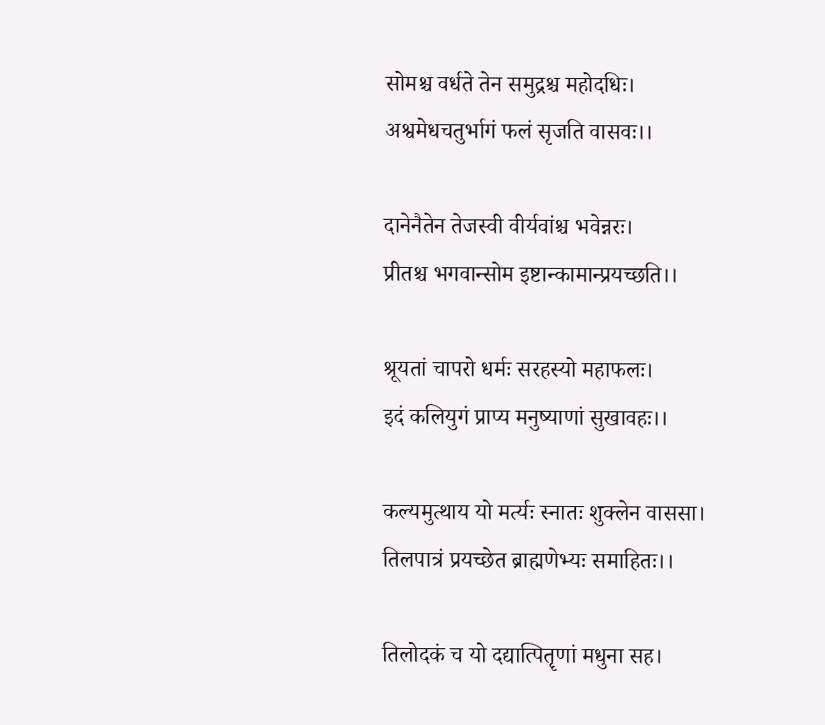सोमश्च वर्धते तेन समुद्रश्च महोदधिः।
अश्वमेधचतुर्भागं फलं सृजति वासवः।।

दानेनैतेन तेजस्वी वीर्यवांश्च भवेन्नरः।
प्रीतश्च भगवान्सोम इष्टान्कामान्प्रयच्छति।।

श्रूयतां चापरो धर्मः सरहस्यो महाफलः।
इदं कलियुगं प्राप्य मनुष्याणां सुखावहः।।

कल्यमुत्थाय यो मर्त्यः स्नातः शुक्लेन वाससा।
तिलपात्रं प्रयच्छेत ब्राह्मणेभ्यः समाहितः।।

तिलोदकं च यो दद्यात्पितॄणां मधुना सह।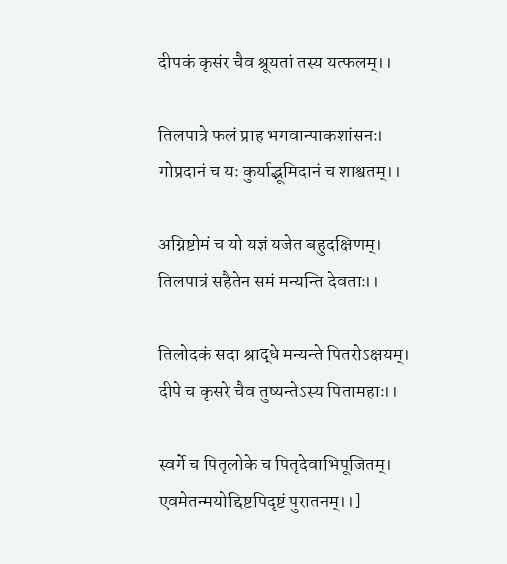दीपकं कृसंर चैव श्रूयतां तस्य यत्फलम्।।

तिलपात्रे फलं प्राह भगवान्पाकशांसनः।
गोप्रदानं च यः कुर्याद्भूमिदानं च शाश्वतम्।।

अग्निष्टोमं च यो यज्ञं यजेत बहुदक्षिणम्।
तिलपात्रं सहैतेन समं मन्यन्ति देवताः।।

तिलोदकं सदा श्राद्धे मन्यन्ते पितरोऽक्षयम्।
दीपे च कृसरे चैव तुष्यन्तेऽस्य पितामहाः।।

स्वर्गे च पितृलोके च पितृदेवाभिपूजितम्।
एवमेतन्मयोद्दिष्टपिदृष्टं पुरातनम्।।]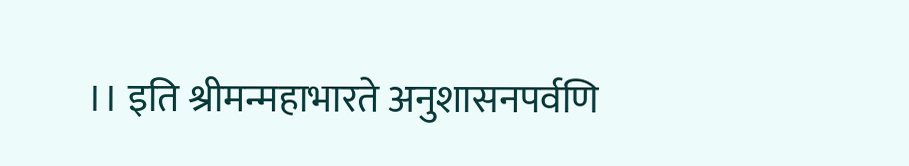।। इति श्रीमन्महाभारते अनुशासनपर्वणि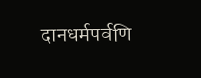दानधर्मपर्वणि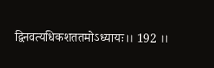द्विनवत्यधिकशततमोऽध्यायः।। 192 ।।